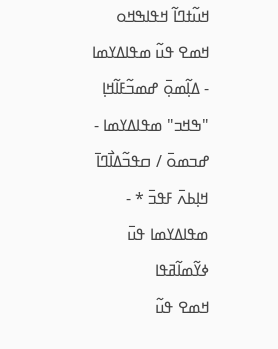ߞߎ߬ߙߣߊ߬ ߞߟߊߒߞߋ ߞߘߐ ߟߎ߬ ߘߟߊߡߌߘߊ - ߡߊ߲߬ߘߋ߲߫ ߝߘߏ߬ߓߊ߬ߞߊ߲ "ߒߞߏ" ߘߟߊߡߌߘߊ - ߝߏߘߋ߫ / ߛߟߏ߬ߡߊ߯ߣߊ߫ ߞߊ߲ߕߍ߫ ߓߟߏ߫ * - ߘߟߊߡߌߘߊ ߟߎ߫ ߦߌ߬ߘߊ߬ߥߟߊ
ߞߘߐ ߟߎ߬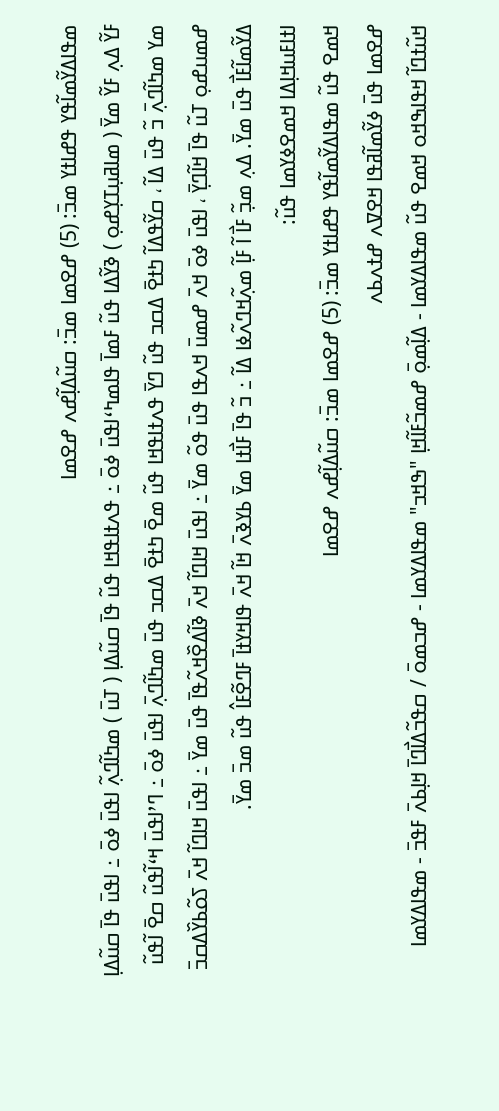ߘߟߊߡߌ߬ߘߊ߬ߟߌ ߟߝߊߙߌ ߘߏ߫: (5) ߝߐߘߊ ߘߏ߫: ߛߎ߬ߡߊ߲߬ߝߍ ߝߐߘߊ
ߓߌ߬ ߡߍ߲ ߓߌ߬ ߘߌ߫ ( ߘߊߥߎ߲ߠߌ߲ߝߋ߲ ) ߢߌ߬ߡߊ ߟߎ߬ ߓߘߊ߫ ߟߊߘߤߵߊߟߎ߫ ߦߋ߫ ߸ ߟߍߙߊߟߞߊ ߟߎ߬ ߟߊ߫ ߛߎ߬ߡߊ߲ ( ߠߎ߫ ) ߘߤߊ߬ߣߍ߲߬ ߊߟߎ߫ ߦߋ߫ ߸ ߊߟߎ߫ ߟߊ߫ ߛߎ߬ߡߊ߲ ߘߌ ߘߤߊ߬ߣߍ߲߫ ߏ߬ ߟߎ߫ ߡߊ߬ ، ߛߌ߬ߟߡߊ߬ ߤߙߐ߫ ߡߛߏ ߟߎ߬ ߣߌ߫ ߟߍߙߊߟߞߊ ߟߎ߬ ߘߐ߫ ߤߙߐ߫ ߡߛߏ ߟߎ߫ ߘߤߊ߬ߣߍ߲߫ ߊߟߎ߫ ߦߋ߫ ߸ ߣߴߊߟߎ߫ ߞߵߊ߬ߟߎ߬ ߛߐ߫ ߊ߬ߟߎ߬ ߝߘߎߝߋ߲ ߠߎ߬ ߟߊ߫ ߞߊ߬ߣߌ߲߫ ، ߊߟߎ߫ ߦߋ߫ ߞߍ߫ ߝߘߎ߫ ߞߍߟߊ ߟߎ߫ ߟߋ߬ ߘߌ߫ ߸ ߊߟߎ߫ ߞߊߣߊ߬ ߞߍ߫ ߢߊ߬ߡߐ߰ߞߍ߬ߟߊ߫ ߟߎ߫ ߘߌ߫ ߸ ߊߟߎ߫ ߞߊߣߊ߬ ߞߍ߫ ߖߋ߬ߕߌ߰ߡߛߏ߫ ߡߌ߬ߘߊ߬ߓߊ߯ ߟߎ߫ ߘߌ߫. ߡߍ߲ ߘߏ߲߬ ߓߊ߯ ߊ߬ ߓߊ߲߬ ߘߍ߲߬ߞߣߍ߬ߦߊ ߡߊ߬ ߸ ߏ߬ ߟߊ߫ ߓߊ߯ߙߊ ߘߌ߫ ߕߌߢߍ߫ ߞߊ߬ ߞߍ߫ ߟߊߞߌߙߊ߫ ߓߣߐ߬ߓߊ߮ ߟߎ߬ ߘߏ߫ ߘߌ߫.
ߊߙߊߓߎߞߊ߲ߡߊ ߞߘߐߦߌߘߊ ߟߎ߬:
ߞߘߐ ߟߎ߬ ߘߟߊߡߌ߬ߘߊ߬ߟߌ ߟߝߊߙߌ ߘߏ߫: (5) ߝߐߘߊ ߘߏ߫: ߛߎ߬ߡߊ߲߬ߝߍ ߝߐߘߊ
ߝߐߘߊ ߟߎ߫ ߦߌ߬ߘߊ߬ߥߟߊ ߞߐߜߍ ߝߙߍߕߍ
ߞߎ߬ߙߣߊ߬ ߞߟߊߒߞߋ ߞߘߐ ߟߎ߬ ߘߟߊߡߌߘߊ - ߡߊ߲߬ߘߋ߲߫ ߝߘߏ߬ߓߊ߬ߞߊ߲ "ߒߞߏ" ߘߟߊߡߌߘߊ - ߝߏߘߋ߫ / ߛߟߏ߬ߡߊ߯ߣߊ߫ ߞߊ߲ߕߍ߫ ߓߟߏ߫ - ߘߟߊߡߌߘߊ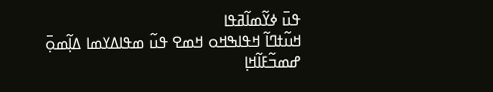ߟߎ߫ ߦߌ߬ߘߊ߬ߥߟߊ
ߞߎ߬ߙߣߊ߬ ߞߟߊߒߞߋ ߞߘߐ ߟߎ߬ ߘߟߊߡߌߘߊ ߡߊ߲߬ߘߋ߲߫ ߝߘߏ߬ߓߊ߬ߞߊ߲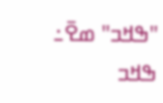"ߒߞߏ" ߘߐ߫߸ ߒߞߏ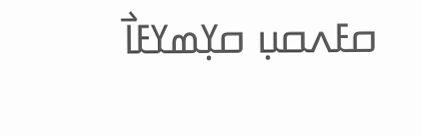ߛߓߍߛߎ߲ ߛߌ߲ߘߌߓߊ߯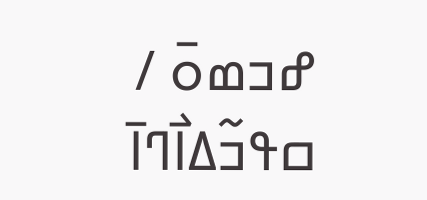ߝߏߘߋ߫ / ߛߟߏ߬ߡߊ߯ߣߊ߫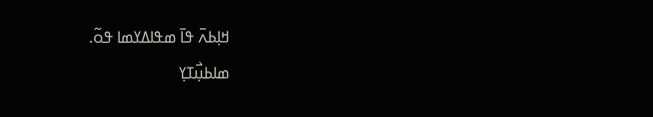ߞߊ߲ߕߍ߫ ߟߊ߫ ߘߟߊߡߌߘߊ ߟߋ߬.
ߘߊߕߎ߲߯ߠߌ߲